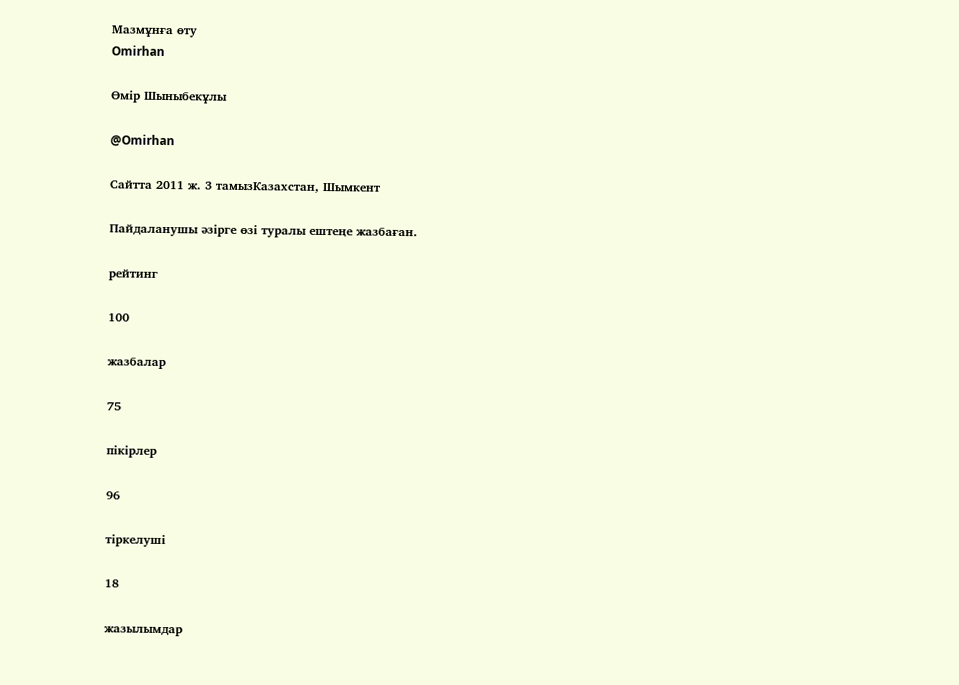Мазмұнға өту
Omirhan

Өмiр Шыныбекұлы

@Omirhan

Сайтта 2011 ж. 3 тамызКазахстан, Шымкент

Пайдаланушы әзірге өзі туралы ештеңе жазбаған.

рейтинг

100

жазбалар

75

пікірлер

96

тіркелуші

18

жазылымдар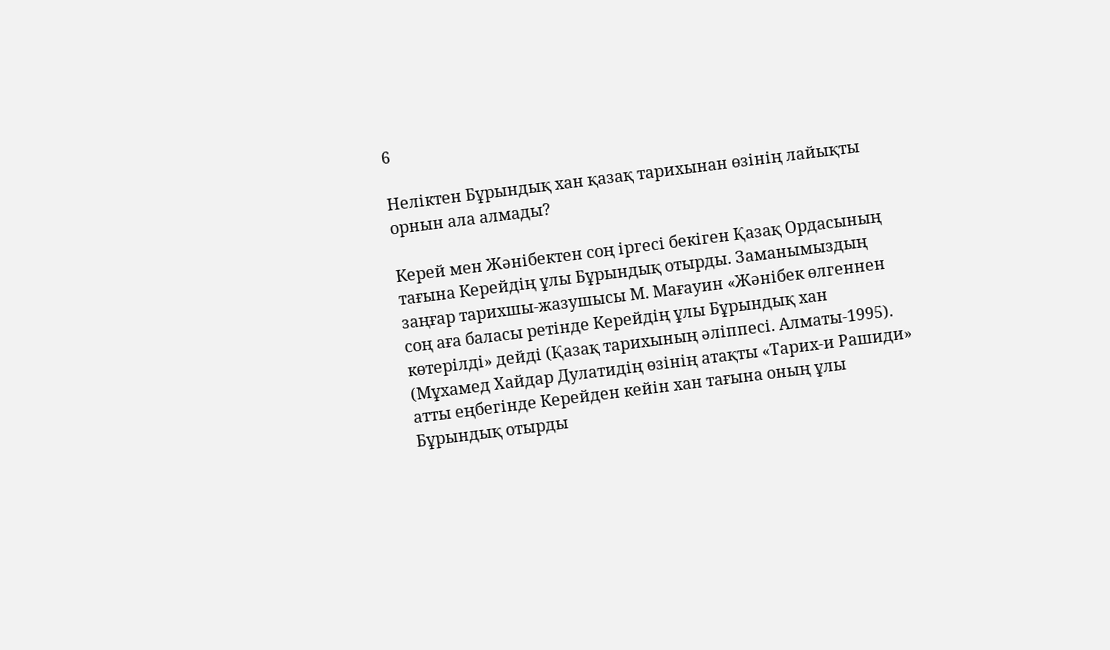6

Неліктен Бұрындық хан қазақ тарихынан өзінің лайықты орнын ала алмады?

Керей мен Жәнібектен соң іргесі бекіген Қазақ Ордасының тағына Керейдің ұлы Бұрындық отырды. Заманымыздың заңғар тарихшы-жазушысы М. Мағауин «Жәнібек өлгеннен соң аға баласы ретінде Керейдің ұлы Бұрындық хан көтерілді» дейді (Қазақ тарихының әліппесі. Алматы-1995). (Мұхамед Хайдар Дулатидің өзінің атақты «Тарих-и Рашиди» атты еңбегінде Керейден кейін хан тағына оның ұлы Бұрындық отырды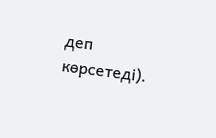деп көрсетеді).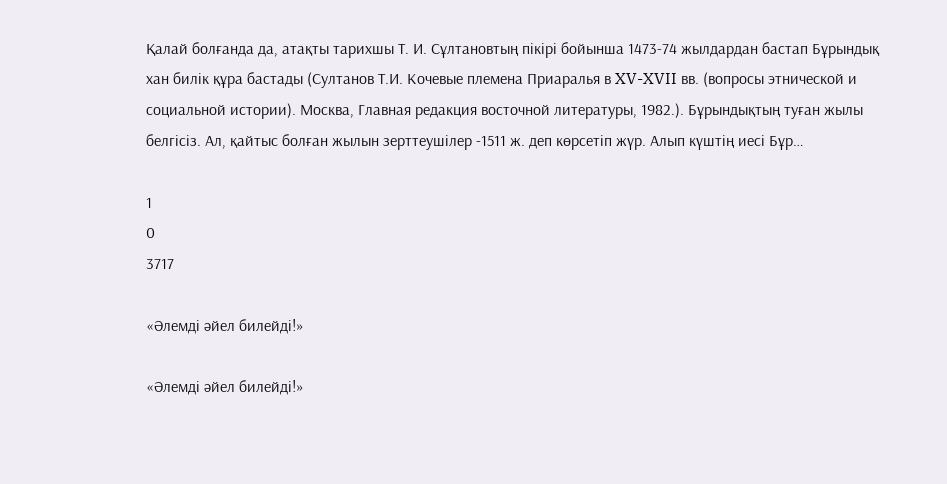Қалай болғанда да, атақты тарихшы Т. И. Сұлтановтың пікірі бойынша 1473-74 жылдардан бастап Бұрындық хан билік құра бастады (Султанов Т.И. Кочевые племена Приаралья в XV-XVII вв. (вопросы этнической и социальной истории). Москва, Главная редакция восточной литературы, 1982.). Бұрындықтың туған жылы белгісіз. Ал, қайтыс болған жылын зерттеушілер -1511 ж. деп көрсетіп жүр. Алып күштің иесі Бұр…

1
0
3717

«Әлемді әйел билейді!»

«Әлемді әйел билейді!»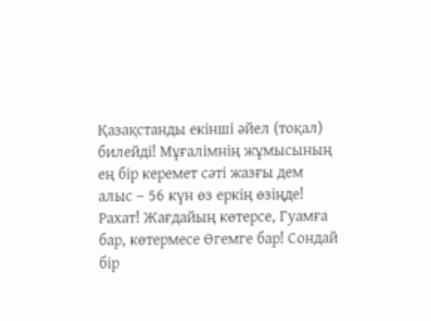Қазақстанды екінші әйел (тоқал) билейді! Мұғалімнің жұмысының ең бір керемет сәті жазғы дем алыс – 56 күн өз еркің өзіңде! Рахат! Жағдайың көтерсе, Гуамға бар, көтермесе Өгемге бар! Сондай бір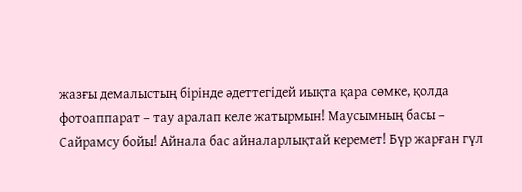жазғы демалыстың бірінде әдеттегідей иықта қара сөмке, қолда фотоаппарат – тау аралап келе жатырмын! Маусымның басы – Сайрамсу бойы! Айнала бас айналарлықтай керемет! Бүр жарған гүл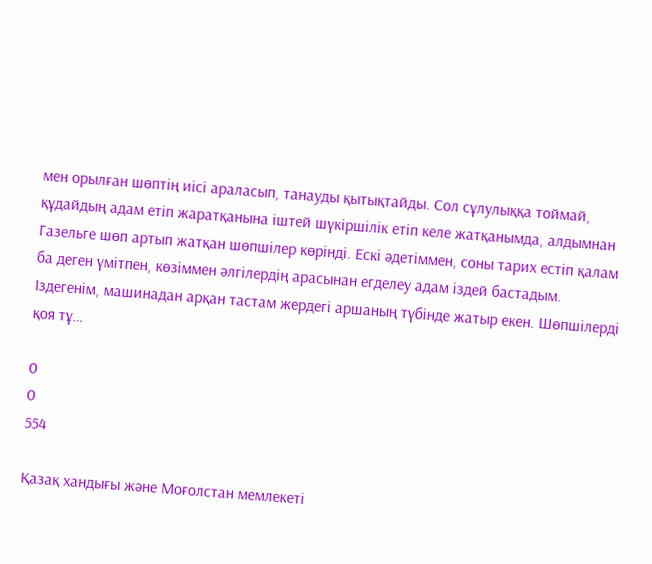мен орылған шөптің иісі араласып, танауды қытықтайды. Сол сұлулыққа тоймай, құдайдың адам етіп жаратқанына іштей шүкіршілік етіп келе жатқанымда, алдымнан Газельге шөп артып жатқан шөпшілер көрінді. Ескі әдетіммен, соны тарих естіп қалам ба деген үмітпен, көзіммен әлгілердің арасынан егделеу адам іздей бастадым. Іздегенім, машинадан арқан тастам жердегі аршаның түбінде жатыр екен. Шөпшілерді қоя тұ…

0
0
554

Қазақ хандығы және Моғолстан мемлекеті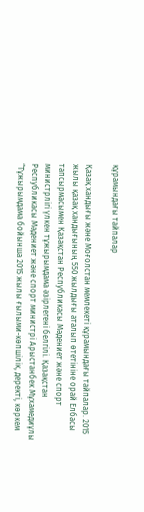құрамындағы тайпалар

Қазақ хандығы және Моғолстан мемлекеті құрамындағы тайпалар. 2015 жылы қазақ хандығының 550 жылдығы аталып өтетініне орай Елбасы тапсырмасымен Қазақстан Республикасы Мәдениет және спорт министрлігі үлкен тұжырымдама әзірлегені белгілі. Қазақстан Республикасы Мәдениет және спорт министрі Арыстанбек Мұхамедиұлы “Тұжырымдама бойынша 2015 жылы ғылыми-көпшілік, деректі, көркем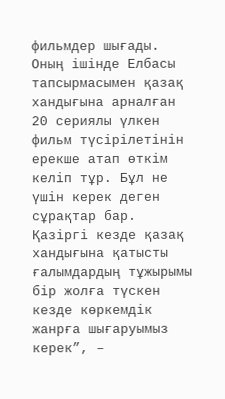фильмдер шығады. Оның ішінде Елбасы тапсырмасымен қазақ хандығына арналған 20 сериялы үлкен фильм түсірілетінін ерекше атап өткім келіп тұр. Бұл не үшін керек деген сұрақтар бар. Қазіргі кезде қазақ хандығына қатысты ғалымдардың тұжырымы бір жолға түскен кезде көркемдік жанрға шығаруымыз керек”, –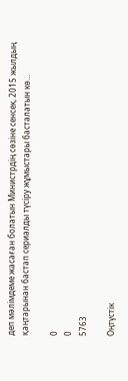деп мәлімдеме жасаған болатын Министрдің сөзіне сенсек, 2015 жылдың қаңтарынан бастап сериалды түсіру жұмыстары басталатын кө…

0
0
5763

Оңтүстік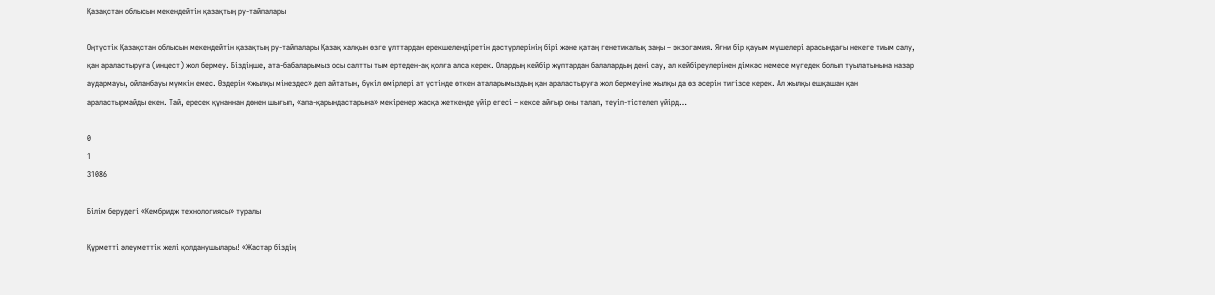Қазақстан облысын мекендейтін қазақтың ру-тайпалары

Оңтүстік Қазақстан облысын мекендейтін қазақтың ру-тайпалары Қазақ халқын өзге ұлттардан ерекшелендіретін дәстүрлерінің бірі және қатаң генетикалық заңы – экзогамия. Яғни бір қауым мүшелері арасындағы некеге тиым салу, қан араластыруға (инцест) жол бермеу. Біздіңше, ата-бабаларымыз осы салтты тым ертеден-ақ қолға алса керек. Олардың кейбір жұптардан балалардың дені сау, ал кейбіреулерінен дімкәс немесе мүгедек болып туылатынына назар аудармауы, ойланбауы мүмкін емес. Өздерін «жылқы мінездес» деп айтатын, бүкіл өмірлері ат үстінде өткен аталарымыздың қан араластыруға жол бермеуіне жылқы да өз әсерін тигізсе керек. Ал жылқы ешқашан қан араластырмайды екен. Тай, ересек құнаннан дөнен шығып, «апа-қарындастарына» мекіренер жасқа жеткенде үйір егесі – кексе айғыр оны талап, теуіп-тістелеп үйірд…

0
1
31086

Білім берудегі «Кембридж технологиясы» туралы

Құрметті әлеуметтік желі қолданушылары! «Жастар біздің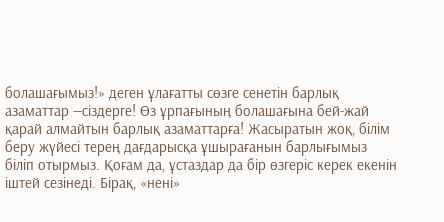болашағымыз!» деген ұлағатты сөзге сенетін барлық азаматтар ―сіздерге! Өз ұрпағының болашағына бей-жай қарай алмайтын барлық азаматтарға! Жасыратын жоқ, білім беру жүйесі терең дағдарысқа ұшырағанын барлығымыз біліп отырмыз. Қоғам да, ұстаздар да бір өзгеріс керек екенін іштей сезінеді. Бірақ, «нені»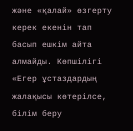және «қалай» өзгерту керек екенін тап басып ешкім айта алмайды. Көпшілігі «Егер ұстаздардың жалақысы көтерілсе, білім беру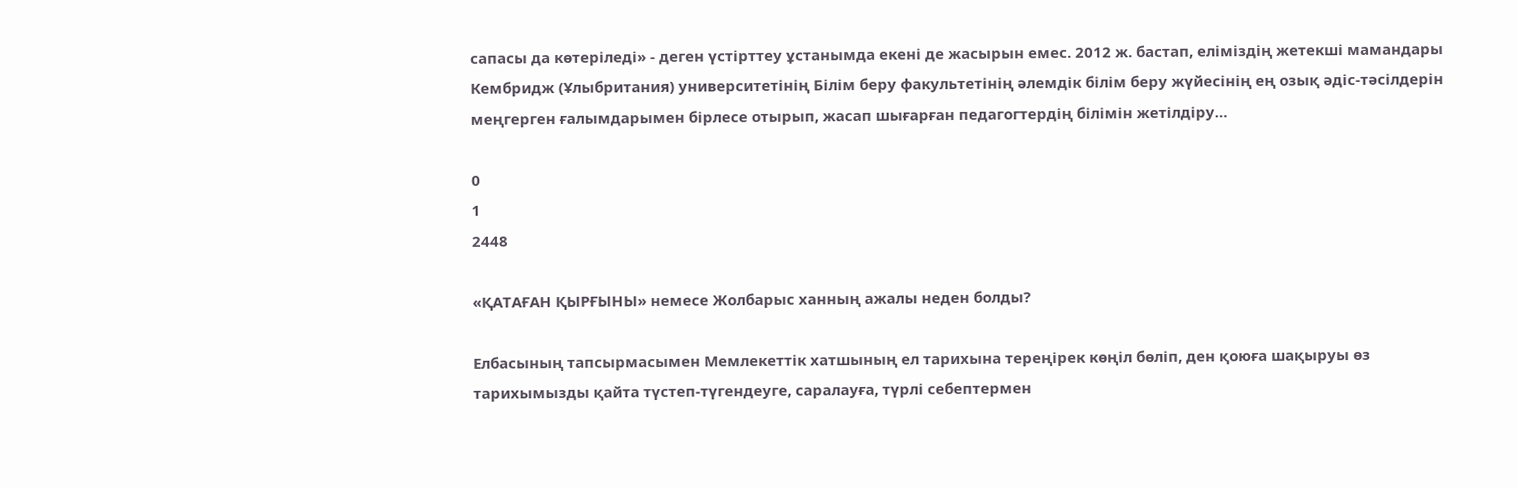сапасы да көтеріледі» - деген үстірттеу ұстанымда екені де жасырын емес. 2012 ж. бастап, еліміздің жетекші мамандары Кембридж (Ұлыбритания) университетінің Білім беру факультетінің әлемдік білім беру жүйесінің ең озық әдіс-тәсілдерін меңгерген ғалымдарымен бірлесе отырып, жасап шығарған педагогтердің білімін жетілдіру…

0
1
2448

«ҚАТАҒАН ҚЫРҒЫНЫ» немесе Жолбарыс ханның ажалы неден болды?

Елбасының тапсырмасымен Мемлекеттік хатшының ел тарихына тереңірек көңіл бөліп, ден қоюға шақыруы өз тарихымызды қайта түстеп-түгендеуге, саралауға, түрлі себептермен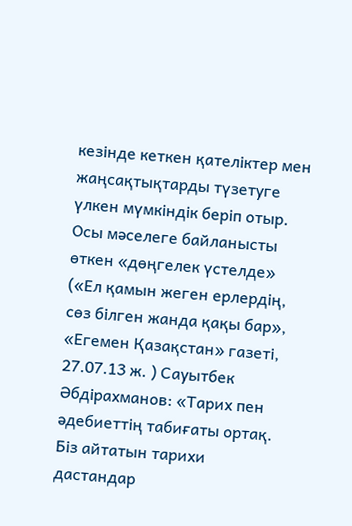кезінде кеткен қателіктер мен жаңсақтықтарды түзетуге үлкен мүмкіндік беріп отыр. Осы мәселеге байланысты өткен «дөңгелек үстелде» («Ел қамын жеген ерлердің, сөз білген жанда қақы бар», «Егемен Қазақстан» газеті, 27.07.13 ж. ) Сауытбек Әбдірахманов: «Тарих пен әдебиеттің табиғаты ортақ. Біз айтатын тарихи дастандар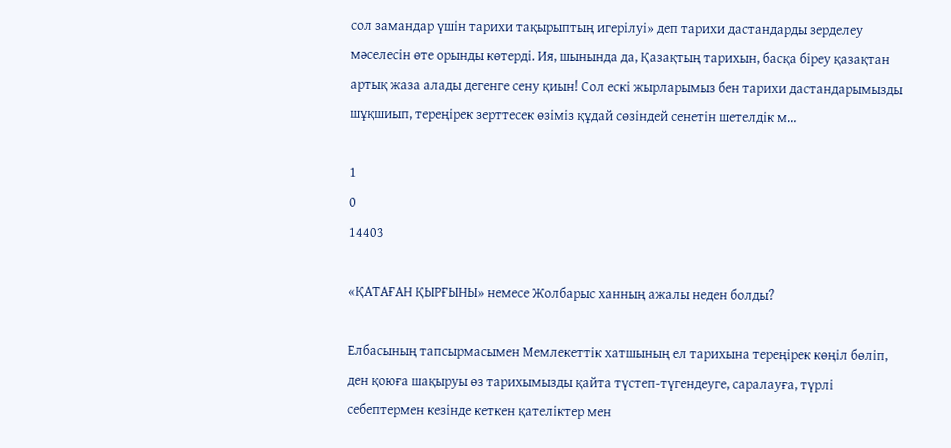сол замандар үшін тарихи тақырыптың игерілуі» деп тарихи дастандарды зерделеу мәселесін өте орынды көтерді. Ия, шынында да, Қазақтың тарихын, басқа біреу қазақтан артық жаза алады дегенге сену қиын! Сол ескі жырларымыз бен тарихи дастандарымызды шұқшиып, тереңірек зерттесек өзіміз құдай сөзіндей сенетін шетелдік м…

1
0
14403

«ҚАТАҒАН ҚЫРҒЫНЫ» немесе Жолбарыс ханның ажалы неден болды?

Елбасының тапсырмасымен Мемлекеттік хатшының ел тарихына тереңірек көңіл бөліп, ден қоюға шақыруы өз тарихымызды қайта түстеп-түгендеуге, саралауға, түрлі себептермен кезінде кеткен қателіктер мен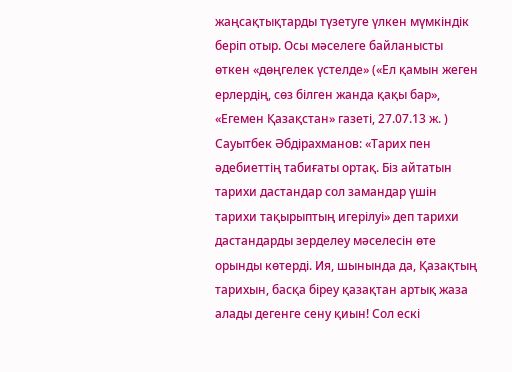жаңсақтықтарды түзетуге үлкен мүмкіндік беріп отыр. Осы мәселеге байланысты өткен «дөңгелек үстелде» («Ел қамын жеген ерлердің, сөз білген жанда қақы бар», «Егемен Қазақстан» газеті, 27.07.13 ж. ) Сауытбек Әбдірахманов: «Тарих пен әдебиеттің табиғаты ортақ. Біз айтатын тарихи дастандар сол замандар үшін тарихи тақырыптың игерілуі» деп тарихи дастандарды зерделеу мәселесін өте орынды көтерді. Ия, шынында да, Қазақтың тарихын, басқа біреу қазақтан артық жаза алады дегенге сену қиын! Сол ескі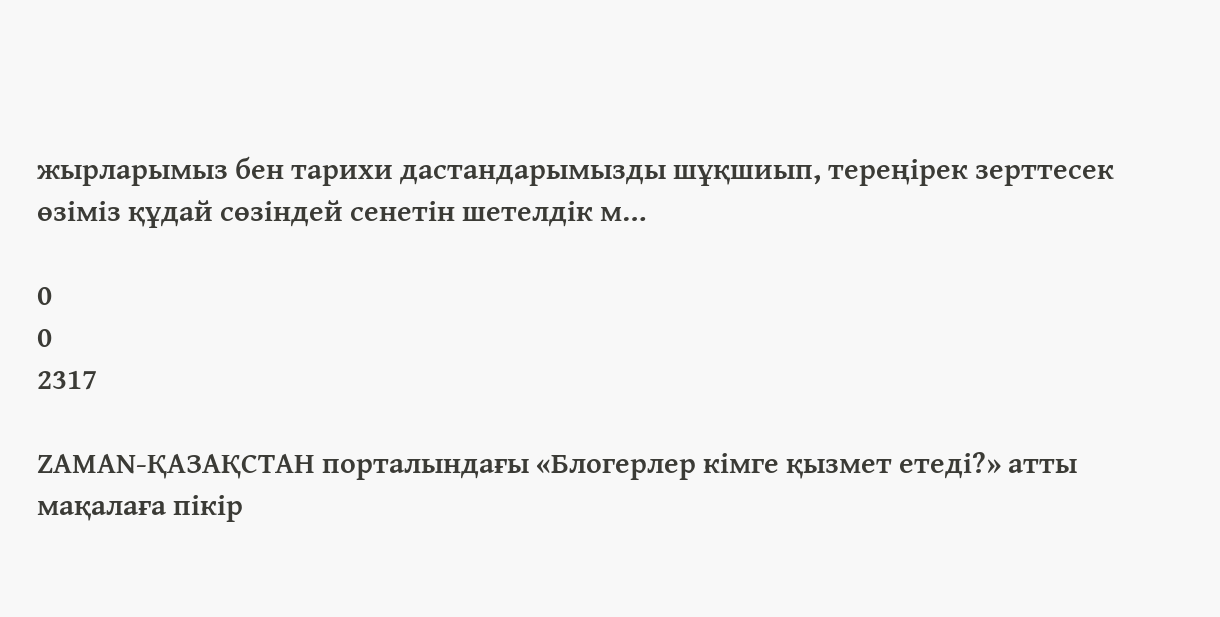жырларымыз бен тарихи дастандарымызды шұқшиып, тереңірек зерттесек өзіміз құдай сөзіндей сенетін шетелдік м…

0
0
2317

ZАМАN-ҚАЗАҚСТАН порталындағы «Блогерлер кімге қызмет етеді?» атты мақалаға пікір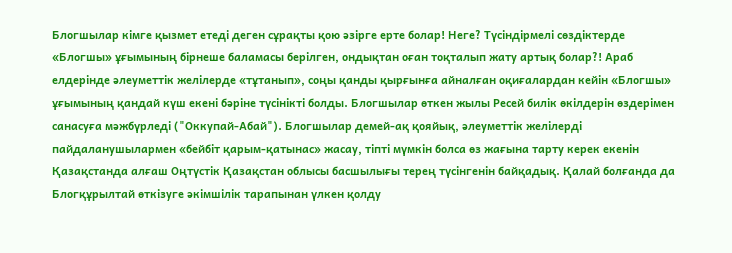Блогшылар кімге қызмет етеді деген сұрақты қою әзірге ерте болар! Неге? Түсіндірмелі сөздіктерде «Блогшы» ұғымының бірнеше баламасы берілген, ондықтан оған тоқталып жату артық болар?! Араб елдерінде әлеуметтік желілерде «тұтанып», соңы қанды қырғынға айналған оқиғалардан кейін «Блогшы» ұғымының қандай күш екені бәріне түсінікті болды. Блогшылар өткен жылы Ресей билік өкілдерін өздерімен санасуға мәжбүрледі ("Оккупай-Абай"). Блогшылар демей-ақ қояйық, әлеуметтік желілерді пайдаланушылармен «бейбіт қарым-қатынас» жасау, тіпті мүмкін болса өз жағына тарту керек екенін Қазақстанда алғаш Оңтүстік Қазақстан облысы басшылығы терең түсінгенін байқадық. Қалай болғанда да Блогқұрылтай өткізуге әкімшілік тарапынан үлкен қолду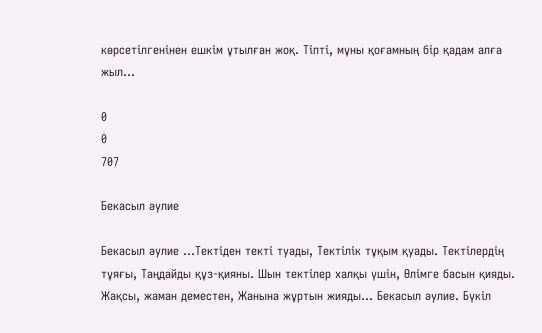көрсетілгенінен ешкім ұтылған жоқ. Тіпті, мұны қоғамның бір қадам алға жыл…

0
0
707

Бекасыл әулие

Бекасыл әулие ...Тектіден текті туады, Тектілік тұқым қуады. Тектілердің тұяғы, Таңдайды құз-қияны. Шын тектілер халқы үшін, Өлімге басын қияды. Жақсы, жаман деместен, Жанына жұртын жияды... Бекасыл әулие. Бүкіл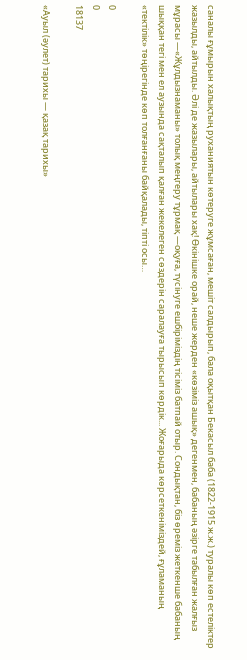саналы ғұмырын халықтың руханиятын көтеруге жұмсаған, мешіт салдырып, бала оқытқан Бекасыл баба (1822-1915 ж.ж.) туралы көп естеліктер жазылды, айтылды. Әлі де жазылары, айтылары хақ! Өкінішке орай, неше жерден «көзіміз ашық» дегенмен, бабаның әзірге табылған жалғыз мұрасы ―«Жұлдызнаманы» толық меңгеру тұрмақ ―оқуға, түсінуге ешбіріміздің тісіміз батпай отыр. Сондықтан, біз өреміз жеткенше бабаның шыққан тегі мен ел аузында сақталып қалған жекелеген сөздерін саралауға тырысып көрдік... Жоғарыда көрсеткеніміздей, ғұламаның «тектілік» төңірегінде көп толғанғаны байқалады, тіпті осы…

0
0
18137

«Ауыл (әулет) тарихы ― қазақ тарихы»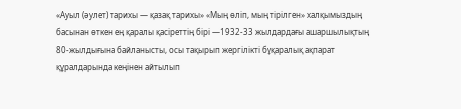«Ауыл (әулет) тарихы ― қазақ тарихы» «Мың өліп, мың тірілген» халқымыздың басынан өткен ең қаралы қасіреттің бірі ―1932-33 жылдардағы ашаршылықтың 80-жылдығына байланысты, осы тақырып жергілікті бұқаралық ақпарат құралдарында кеңінен айтылып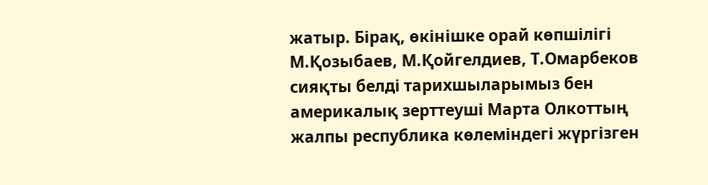жатыр. Бірақ, өкінішке орай көпшілігі М.Қозыбаев, М.Қойгелдиев, Т.Омарбеков сияқты белді тарихшыларымыз бен америкалық зерттеуші Марта Олкоттың жалпы республика көлеміндегі жүргізген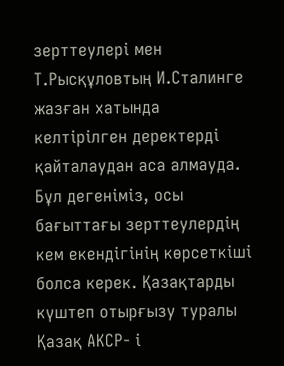зерттеулері мен Т.Рысқұловтың И.Сталинге жазған хатында келтірілген деректерді қайталаудан аса алмауда. Бұл дегеніміз, осы бағыттағы зерттеулердің кем екендігінің көрсеткіші болса керек. Қазақтарды күштеп отырғызу туралы Қазақ АКСР- і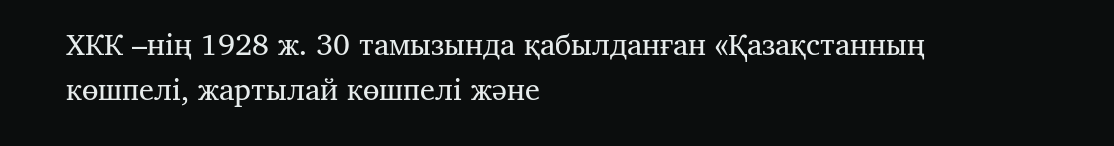ХКК –нің 1928 ж. 30 тамызында қабылданған «Қазақстанның көшпелі, жартылай көшпелі және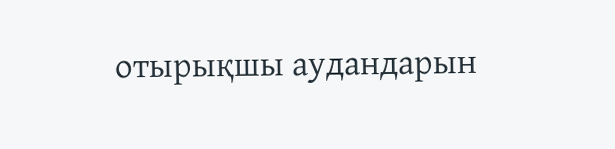отырықшы аудандарын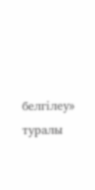белгілеу» туралы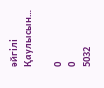әйгілі Қаулысын…

0
0
5032